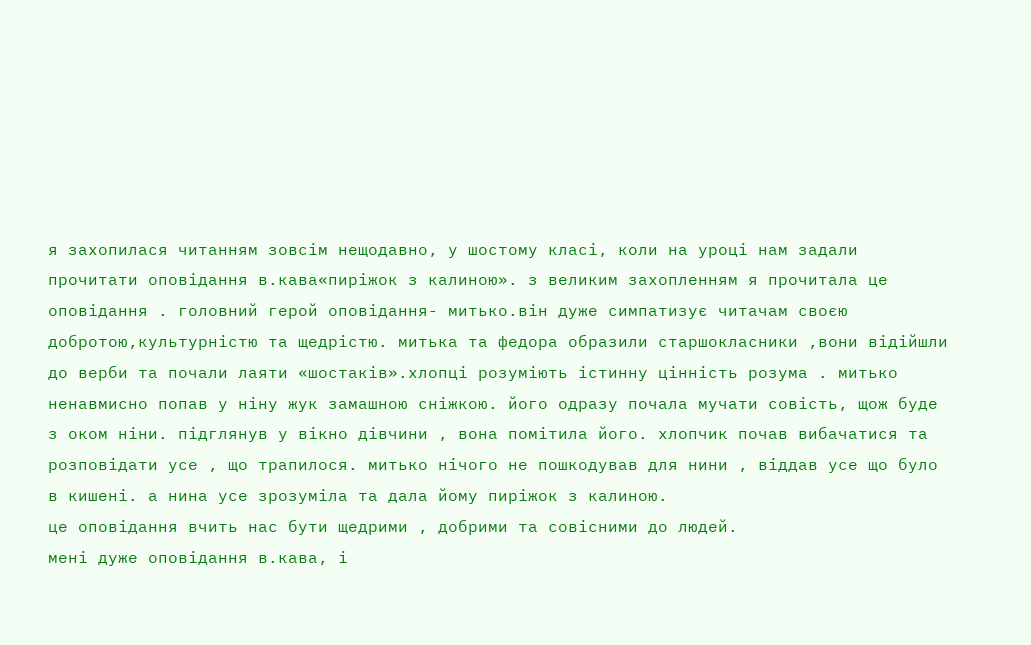я захопилася читанням зовсім нещодавно, у шостому класі, коли на уроці нам задали прочитати оповідання в.кава«пиріжок з калиною». з великим захопленням я прочитала це оповідання . головний герой оповідання- митько.він дуже симпатизує читачам своєю добротою,культурністю та щедрістю. митька та федора образили старшокласники ,вони відійшли до верби та почали лаяти «шостаків».хлопці розуміють істинну цінність розума . митько ненавмисно попав у ніну жук замашною сніжкою. його одразу почала мучати совість, щож буде з оком ніни. підглянув у вікно дівчини , вона помітила його. хлопчик почав вибачатися та розповідати усе , що трапилося. митько нічого не пошкодував для нини , віддав усе що було в кишені. а нина усе зрозуміла та дала йому пиріжок з калиною.
це оповідання вчить нас бути щедрими , добрими та совісними до людей.
мені дуже оповідання в.кава, і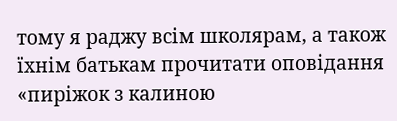тому я раджу всім школярам, а також їхнім батькам прочитати оповідання «пиріжок з калиною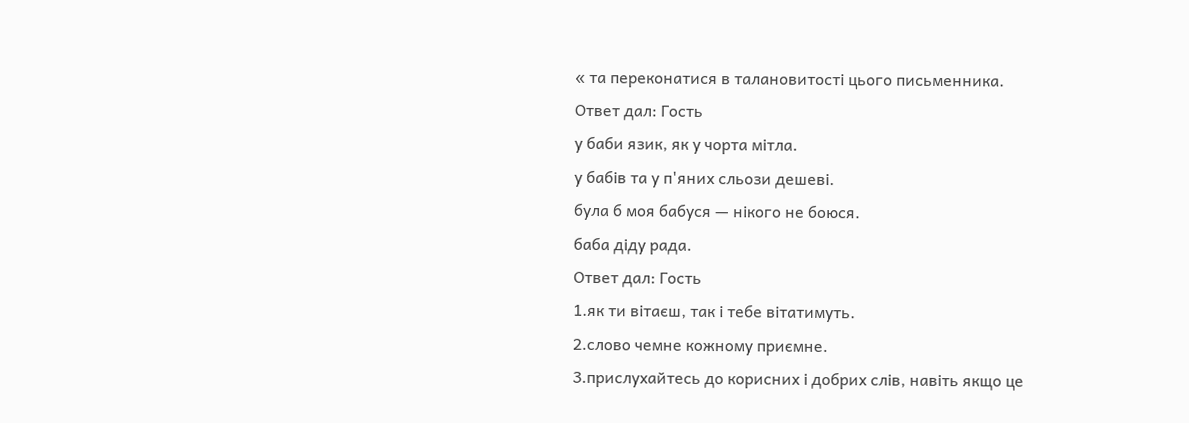« та переконатися в талановитості цього письменника.
Ответ дал: Гость
у баби язик, як у чорта мітла.
у бабів та у п'яних сльози дешеві.
була б моя бабуся — нікого не боюся.
баба діду рада.
Ответ дал: Гость
1.як ти вітаєш, так і тебе вітатимуть.
2.слово чемне кожному приємне.
3.прислухайтесь до корисних і добрих слів, навіть якщо це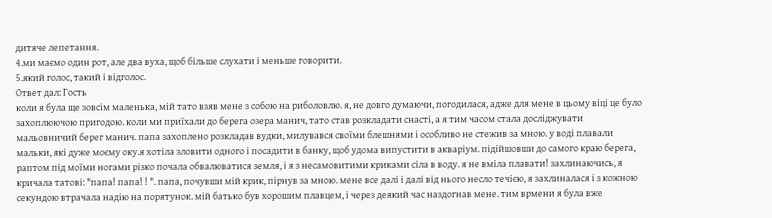дитяче лепетання.
4.ми маємо один рот, але два вуха, щоб більше слухати і меньше говорити.
5.який голос, такий і відголос.
Ответ дал: Гость
коли я була ще зовсім маленька, мій тато взяв мене з собою на риболовлю. я, не довго думаючи, погодилася, адже для мене в цьому віці це було захоплюючою пригодою. коли ми приїхали до берега озера манич, тато став розкладати снасті, а я тим часом стала досліджувати мальовничий берег манич. папа захоплено розкладав вудки, милувався своїми блешнями і особливо не стежив за мною. у воді плавали мальки, які дуже моєму оку.я хотіла зловити одного і посадити в банку, щоб удома випустити в акваріум. підійшовши до самого краю берега, раптом під моїми ногами різко почала обвалюватися земля, і я з несамовитими криками сіла в воду. я не вміла плавати! захлинаючись, я кричала татові: "папа! папа! ! ". папа, почувши мій крик, пірнув за мною. мене все далі і далі від нього несло течією, я захлиналася і з кожною секундою втрачала надію на порятунок. мій батько був хорошим плавцем, і через деякий час наздогнав мене. тим врмени я була вже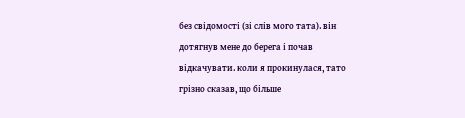без свідомості (зі слів мого тата). він дотягнув мене до берега і почав відкачувати. коли я прокинулася, тато грізно сказав, що більше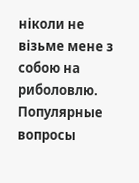ніколи не візьме мене з собою на риболовлю.
Популярные вопросы